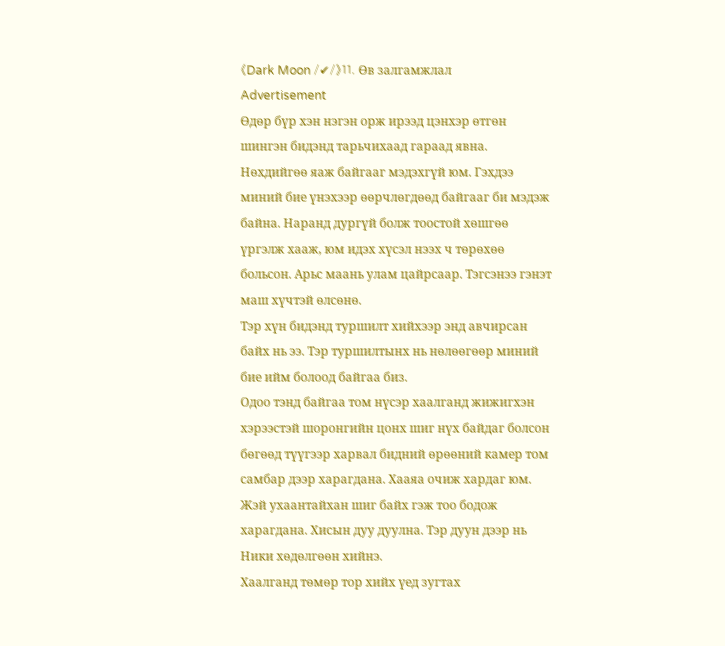《Dark Moon /✔/》11. Өв залгамжлал
Advertisement
Өдөр бүр хэн нэгэн орж ирээд цэнхэр өтгөн шингэн бидэнд тарьчихаад гараад явна. Нөхдийгөө яаж байгааг мэдэхгүй юм. Гэхдээ миний бие үнэхээр өөрчлөгдөөд байгааг би мэдэж байна. Наранд дургүй болж тоостой хөшгөө үргэлж хааж, юм идэх хүсэл нээх ч төрөхөө больсон. Арьс маань улам цайрсаар. Тэгсэнээ гэнэт маш хүчтэй өлсөнө.
Тэр хүн бидэнд туршилт хийхээр энд авчирсан байх нь ээ. Тэр туршилтынх нь нөлөөгөөр миний бие ийм болоод байгаа биз.
Одоо тэнд байгаа том нүсэр хаалганд жижигхэн хэрээстэй шоронгийн цонх шиг нүх байдаг болсон бөгөөд түүгээр харвал бидний өрөөний камер том самбар дээр харагдана. Хааяа очиж хардаг юм. Жэй ухаантайхан шиг байх гэж тоо бодож харагдана. Хисын дуу дуулна. Тэр дуун дээр нь Ники хөдөлгөөн хийнэ.
Хаалганд төмөр тор хийх үед зугтах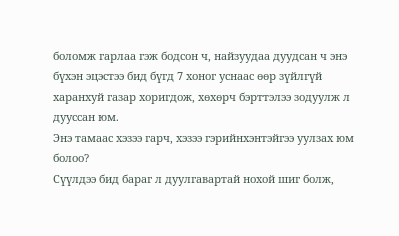боломж гарлаа гэж бодсон ч, найзуудаа дуудсан ч энэ бүхэн эцэстээ бид бүгд 7 хоног уснаас өөр зүйлгүй харанхуй газар хоригдож, хөхөрч бэрттэлээ зодуулж л дууссан юм.
Энэ тамаас хэзээ гарч, хэзээ гэрийнхэнтэйгээ уулзах юм болоо?
Сүүлдээ бид бараг л дуулгавартай нохой шиг болж,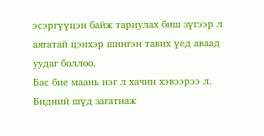эсэргүүцэн байж тариулах биш зүгээр л аягатай цэнхэр шингэн тавих үед аваад уудаг боллоо.
Бас бие маань нэг л хачин хэвээрээ л. Бидний шүд загатнаж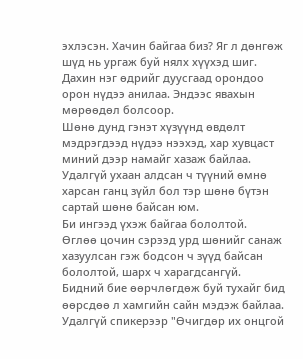эхлэсэн. Хачин байгаа биз? Яг л дөнгөж шүд нь ургаж буй нялх хүүхэд шиг. Дахин нэг өдрийг дуусгаад орондоо орон нүдээ анилаа. Эндээс явахын мөрөөдөл болсоор.
Шөнө дунд гэнэт хүзүүнд өвдөлт мэдрэгдээд нүдээ нээхэд, хар хувцаст миний дээр намайг хазаж байлаа. Удалгүй ухаан алдсан ч түүний өмнө харсан ганц зүйл бол тэр шөнө бүтэн сартай шөнө байсан юм.
Би ингээд үхэж байгаа бололтой.
Өглөө цочин сэрээд урд шөнийг санаж хазуулсан гэж бодсон ч зүүд байсан бололтой, шарх ч харагдсангүй.
Бидний бие өөрчлөгдөж буй тухайг бид өөрсдөө л хамгийн сайн мэдэж байлаа.
Удалгүй спикерээр "Өчигдөр их онцгой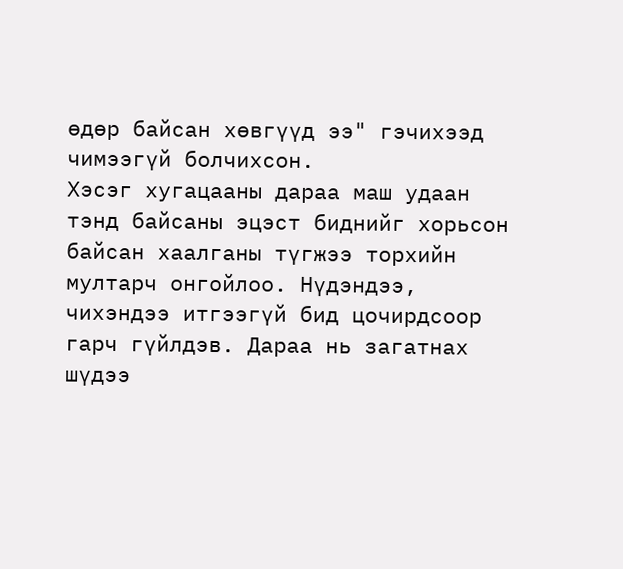өдөр байсан хөвгүүд ээ" гэчихээд чимээгүй болчихсон.
Хэсэг хугацааны дараа маш удаан тэнд байсаны эцэст биднийг хорьсон байсан хаалганы түгжээ торхийн мултарч онгойлоо. Нүдэндээ, чихэндээ итгээгүй бид цочирдсоор гарч гүйлдэв. Дараа нь загатнах шүдээ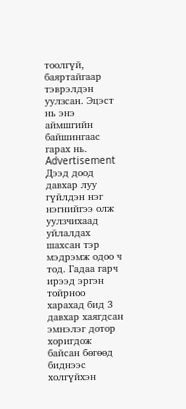тоолгүй, баяртайгаар тэврэлдэн уулзсан. Эцэст нь энэ аймшгийн байшингаас гарах нь.
Advertisement
Дээд доод давхар луу гүйлдэн нэг нэгнийгээ олж уулзчихаад уйлалдах шахсан тэр мэдрэмж одоо ч тод. Гадаа гарч ирээд эргэн тойрноо харахад бид 3 давхар хаягдсан эмнэлэг дотор хоригдож байсан бөгөөд биднээс холгүйхэн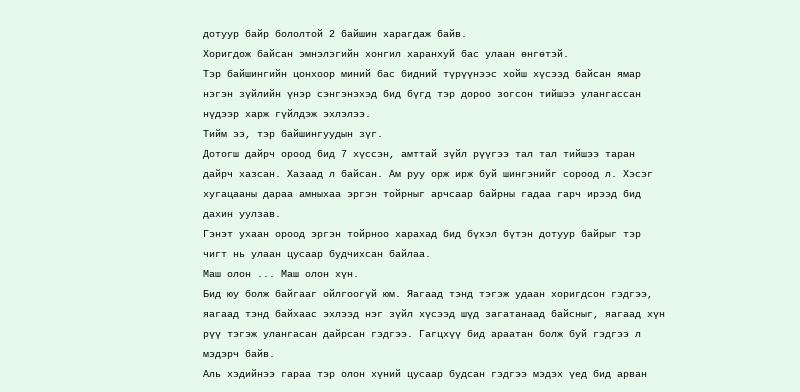дотуур байр бололтой 2 байшин харагдаж байв.
Хоригдож байсан эмнэлэгийн хонгил харанхуй бас улаан өнгөтэй.
Тэр байшингийн цонхоор миний бас бидний түрүүнээс хойш хүсээд байсан ямар нэгэн зүйлийн үнэр сэнгэнэхэд бид бүгд тэр дороо зогсон тийшээ улангассан нүдээр харж гүйлдэж эхлэлээ.
Тийм ээ, тэр байшингуудын зүг.
Дотогш дайрч ороод бид 7 хүссэн, амттай зүйл рүүгээ тал тал тийшээ таран дайрч хазсан. Хазаад л байсан. Ам руу орж ирж буй шингэнийг сороод л. Хэсэг хугацааны дараа амныхаа эргэн тойрныг арчсаар байрны гадаа гарч ирээд бид дахин уулзав.
Гэнэт ухаан ороод эргэн тойрноо харахад бид бүхэл бүтэн дотуур байрыг тэр чигт нь улаан цусаар будчихсан байлаа.
Маш олон ... Маш олон хүн.
Бид юу болж байгааг ойлгоогүй юм. Яагаад тэнд тэгэж удаан хоригдсон гэдгээ, яагаад тэнд байхаас эхлээд нэг зүйл хүсээд шүд загатанаад байсныг, яагаад хүн рүү тэгэж улангасан дайрсан гэдгээ. Гагцхүү бид араатан болж буй гэдгээ л мэдэрч байв.
Аль хэдийнээ гараа тэр олон хүний цусаар будсан гэдгээ мэдэх үед бид арван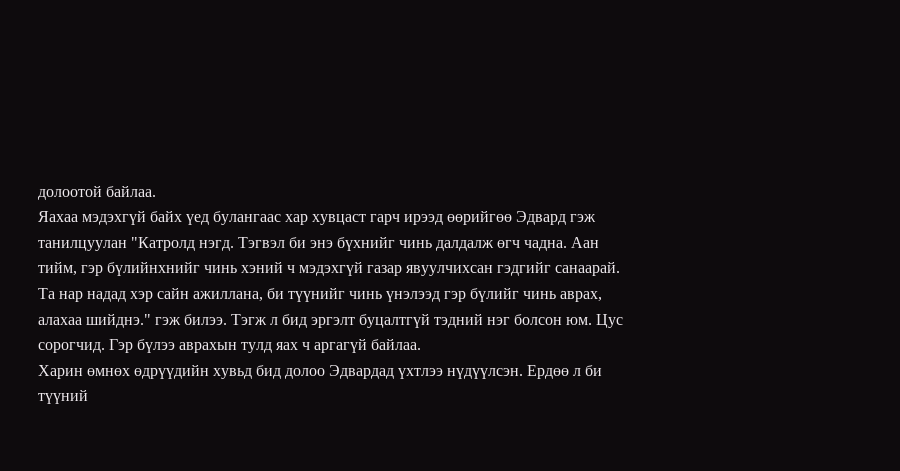долоотой байлаа.
Яахаа мэдэхгүй байх үед булангаас хар хувцаст гарч ирээд өөрийгөө Эдвард гэж танилцуулан "Катролд нэгд. Тэгвэл би энэ бүхнийг чинь далдалж өгч чадна. Аан тийм, гэр бүлийнхнийг чинь хэний ч мэдэхгүй газар явуулчихсан гэдгийг санаарай. Та нар надад хэр сайн ажиллана, би түүнийг чинь үнэлээд гэр бүлийг чинь аврах, алахаа шийднэ." гэж билээ. Тэгж л бид эргэлт буцалтгүй тэдний нэг болсон юм. Цус сорогчид. Гэр бүлээ аврахын тулд яах ч аргагүй байлаа.
Харин өмнөх өдрүүдийн хувьд бид долоо Эдвардад үхтлээ нүдүүлсэн. Ердөө л би түүний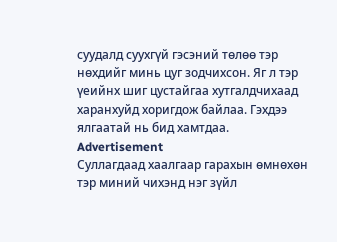суудалд суухгүй гэсэний төлөө тэр нөхдийг минь цуг зодчихсон. Яг л тэр үеийнх шиг цустайгаа хутгалдчихаад харанхуйд хоригдож байлаа. Гэхдээ ялгаатай нь бид хамтдаа.
Advertisement
Суллагдаад хаалгаар гарахын өмнөхөн тэр миний чихэнд нэг зүйл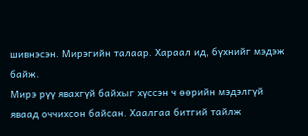шивнэсэн. Мирэгийн талаар. Хараал ид, бүхнийг мэдэж байж.
Мирэ рүү явахгүй байхыг хүссэн ч өөрийн мэдэлгүй яваад оччихсон байсан. Хаалгаа битгий тайлж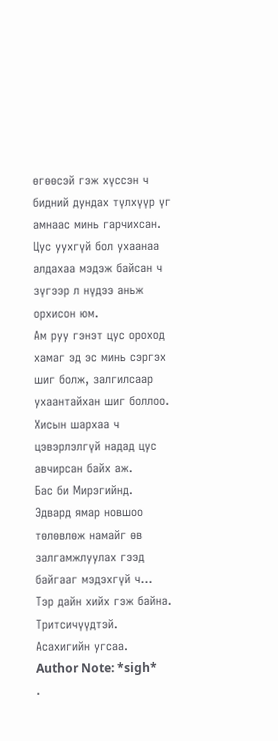өгөөсэй гэж хүссэн ч бидний дундах түлхүүр үг амнаас минь гарчихсан. Цус уухгүй бол ухаанаа алдахаа мэдэж байсан ч зүгээр л нүдээ аньж орхисон юм.
Ам руу гэнэт цус ороход хамаг эд эс минь сэргэх шиг болж, залгилсаар ухаантайхан шиг боллоо. Хисын шархаа ч цэвэрлэлгүй надад цус авчирсан байх аж.
Бас би Мирэгийнд.
Эдвард ямар новшоо төлөвлөж намайг өв залгамжлуулах гээд байгааг мэдэхгүй ч... Тэр дайн хийх гэж байна. Тритсичүүдтэй. Асахигийн угсаа.
Author Note: *sigh*
.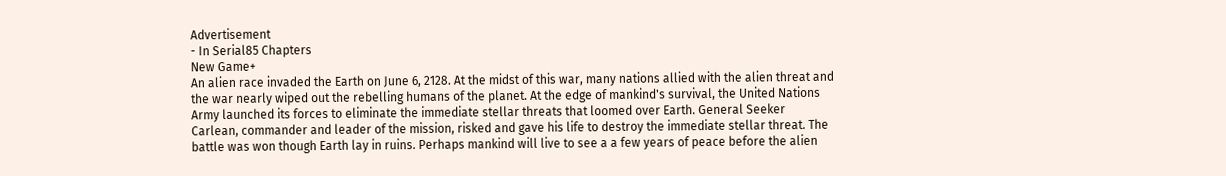Advertisement
- In Serial85 Chapters
New Game+
An alien race invaded the Earth on June 6, 2128. At the midst of this war, many nations allied with the alien threat and the war nearly wiped out the rebelling humans of the planet. At the edge of mankind's survival, the United Nations Army launched its forces to eliminate the immediate stellar threats that loomed over Earth. General Seeker Carlean, commander and leader of the mission, risked and gave his life to destroy the immediate stellar threat. The battle was won though Earth lay in ruins. Perhaps mankind will live to see a a few years of peace before the alien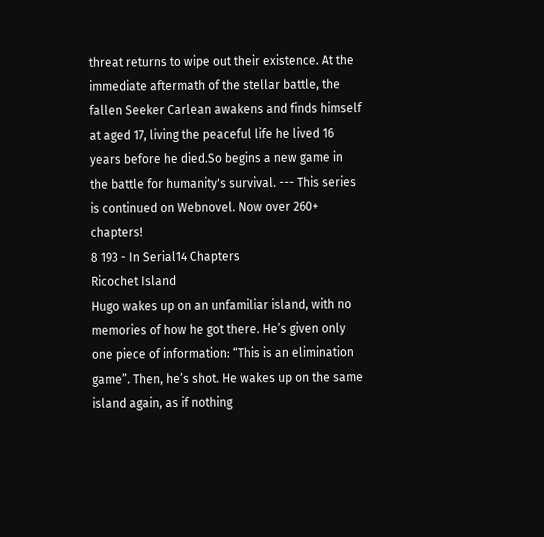threat returns to wipe out their existence. At the immediate aftermath of the stellar battle, the fallen Seeker Carlean awakens and finds himself at aged 17, living the peaceful life he lived 16 years before he died.So begins a new game in the battle for humanity's survival. --- This series is continued on Webnovel. Now over 260+ chapters!
8 193 - In Serial14 Chapters
Ricochet Island
Hugo wakes up on an unfamiliar island, with no memories of how he got there. He’s given only one piece of information: “This is an elimination game”. Then, he’s shot. He wakes up on the same island again, as if nothing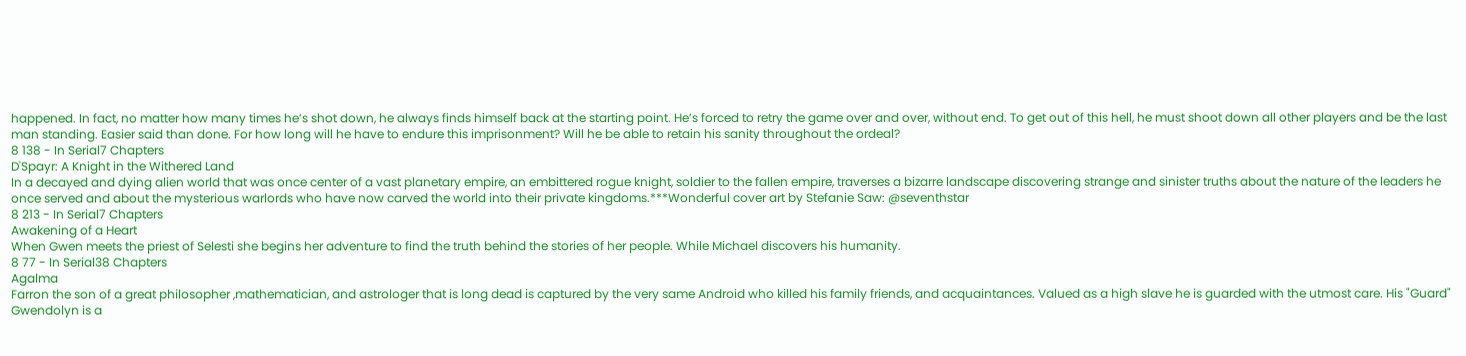happened. In fact, no matter how many times he’s shot down, he always finds himself back at the starting point. He’s forced to retry the game over and over, without end. To get out of this hell, he must shoot down all other players and be the last man standing. Easier said than done. For how long will he have to endure this imprisonment? Will he be able to retain his sanity throughout the ordeal?
8 138 - In Serial7 Chapters
D'Spayr: A Knight in the Withered Land
In a decayed and dying alien world that was once center of a vast planetary empire, an embittered rogue knight, soldier to the fallen empire, traverses a bizarre landscape discovering strange and sinister truths about the nature of the leaders he once served and about the mysterious warlords who have now carved the world into their private kingdoms.***Wonderful cover art by Stefanie Saw: @seventhstar
8 213 - In Serial7 Chapters
Awakening of a Heart
When Gwen meets the priest of Selesti she begins her adventure to find the truth behind the stories of her people. While Michael discovers his humanity.
8 77 - In Serial38 Chapters
Agalma
Farron the son of a great philosopher ,mathematician, and astrologer that is long dead is captured by the very same Android who killed his family friends, and acquaintances. Valued as a high slave he is guarded with the utmost care. His "Guard" Gwendolyn is a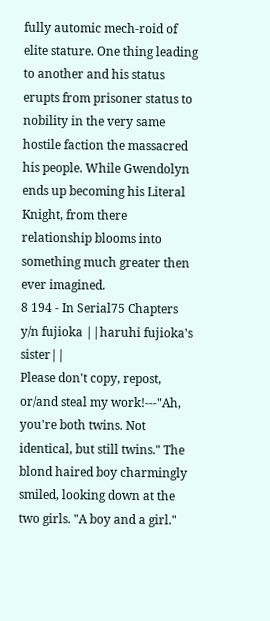fully automic mech-roid of elite stature. One thing leading to another and his status erupts from prisoner status to nobility in the very same hostile faction the massacred his people. While Gwendolyn ends up becoming his Literal Knight, from there relationship blooms into something much greater then ever imagined.
8 194 - In Serial75 Chapters
y/n fujioka ||haruhi fujioka's sister||
Please don't copy, repost, or/and steal my work!---"Ah, you're both twins. Not identical, but still twins." The blond haired boy charmingly smiled, looking down at the two girls. "A boy and a girl."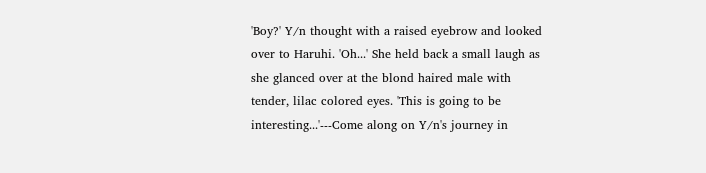'Boy?' Y/n thought with a raised eyebrow and looked over to Haruhi. 'Oh...' She held back a small laugh as she glanced over at the blond haired male with tender, lilac colored eyes. 'This is going to be interesting...'---Come along on Y/n's journey in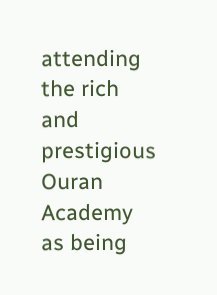attending the rich and prestigious Ouran Academy as being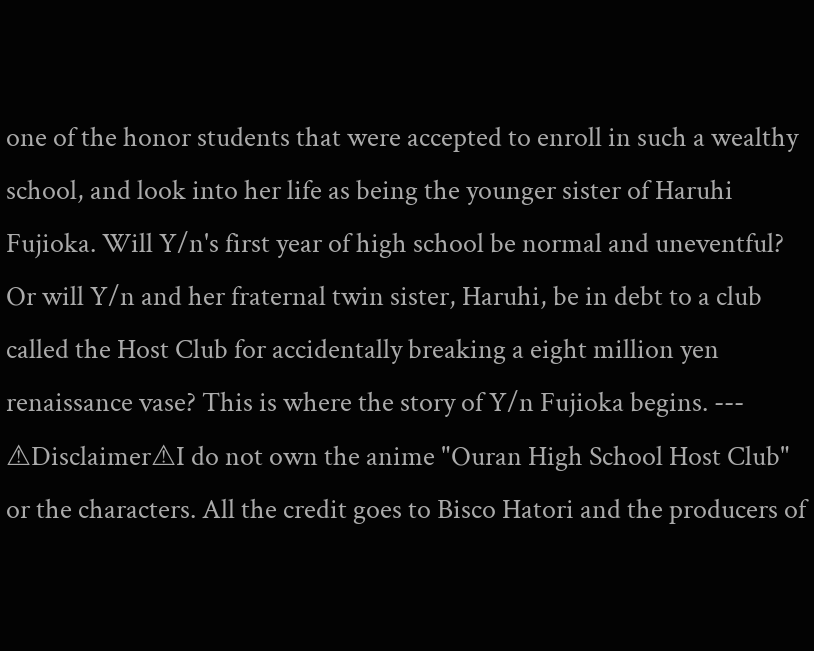one of the honor students that were accepted to enroll in such a wealthy school, and look into her life as being the younger sister of Haruhi Fujioka. Will Y/n's first year of high school be normal and uneventful? Or will Y/n and her fraternal twin sister, Haruhi, be in debt to a club called the Host Club for accidentally breaking a eight million yen renaissance vase? This is where the story of Y/n Fujioka begins. --- ⚠Disclaimer⚠I do not own the anime "Ouran High School Host Club" or the characters. All the credit goes to Bisco Hatori and the producers of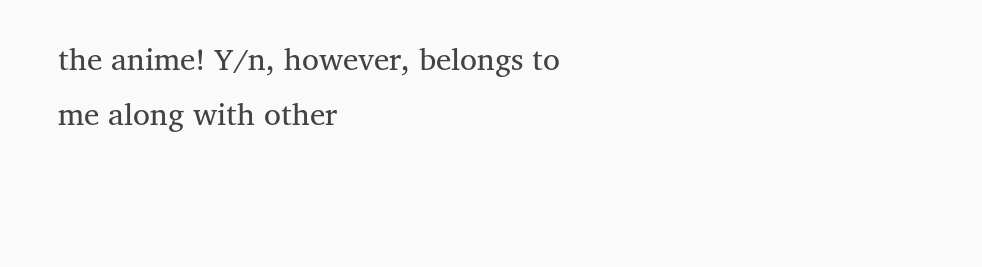the anime! Y/n, however, belongs to me along with other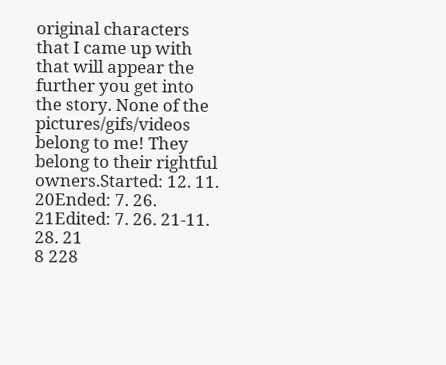original characters that I came up with that will appear the further you get into the story. None of the pictures/gifs/videos belong to me! They belong to their rightful owners.Started: 12. 11. 20Ended: 7. 26. 21Edited: 7. 26. 21-11. 28. 21
8 228